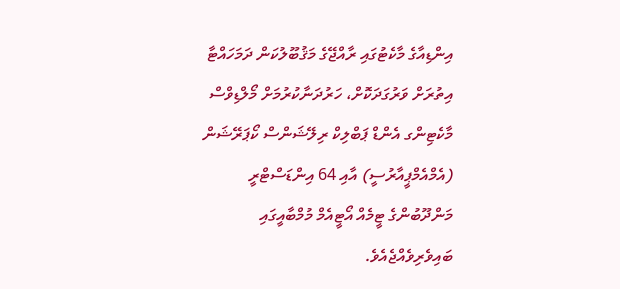އިންޑިއާގެ މާކެޓުގައި ރާއްޖޭގެ މަޤުބޫލުކަން ދަމަހައްޓާ އިތުރަށް ވަރުގަދަކޮށް، ހަރުދަނާކުރުމަށް މޯލްޑިވްސް މާކެޓިންގ އެންޑް ޕަބްލިކް ރިލޭޝަންސް ކޯޕަރޭޝަން (އެމްއެމްޕީއާރުސީ) އާއި 64 އިންޑަސްޓްރީ މަންދޫބުންގެ ޓީމެއް އޯޓީއެމް މުމްބާއީގައި ބައިވެރިވެއްޖެއެވެ.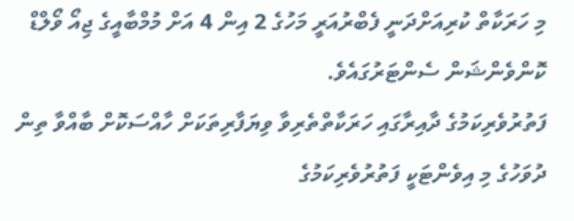މި ހަރަކާތް ކުރިއަށްދަނީ ފެބްރުއަރީ މަހުގެ 2 އިން 4 އަށް މުމްބާއީގެ ޖިއޯ ވޯލްޑް ކޮންވެންޝަން ސެންޓަރުގައެވެ.
ފަތުރުވެރިކަމުގެ ދާއިރާގައި ހަރަކާތްތެރިވާ ވިޔަފާރިތަކަށް ހާއްސަކޮށް ބާއްވާ ތިން ދުވަހުގެ މި އިވެންޓަކީ ފަތުރުވެރިކަމުގެ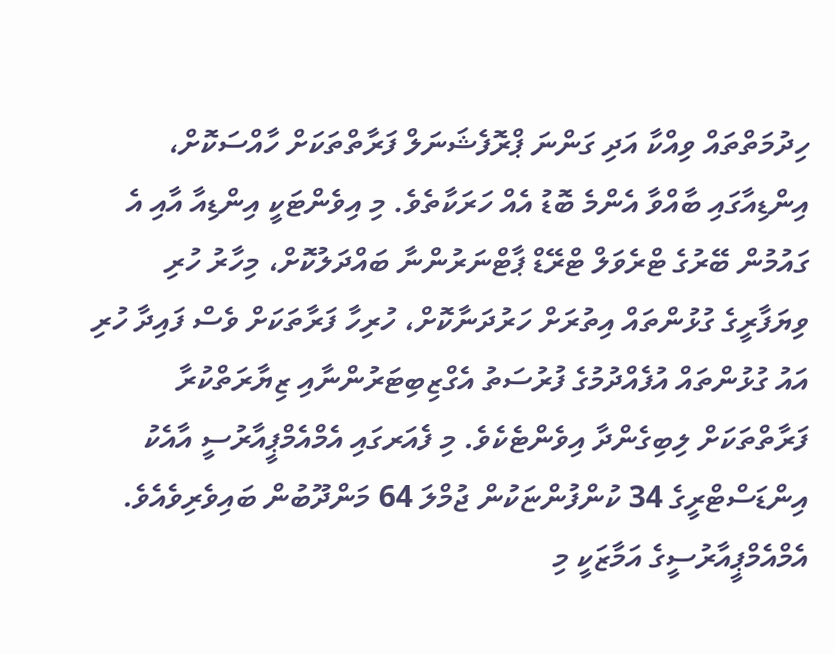ހިދުމަތްތައް ވިއްކާ އަދި ގަންނަ ޕްރޮފެޝަނަލް ފަރާތްތަކަށް ހާއްސަކޮށް، އިންޑިއާގައި ބާއްވާ އެންމެ ބޮޑު އެއް ހަރަކާތެވެ. މި އިވެންޓަކީ އިންޑިއާ އާއި އެ ގައުމުން ބޭރުގެ ޓްރެވަލް ޓްރޭޑް ޕާޓްނަރުންނާ ބައްދަލުކޮށް، މިހާރު ހުރި ވިޔަފާރީގެ ގުޅުންތައް އިތުރަށް ހަރުދަނާކޮށް، ހުރިހާ ފަރާތަކަށް ވެސް ފައިދާ ހުރި އައު ގުޅުންތައް އުފެއްދުމުގެ ފުރުސަތު އެގްޒިބިޓަރުންނާއި ޒިޔާރަތްކުރާ ފަރާތްތަކަށް ލިބިގެންދާ އިވެންޓެކެވެ. މި ފެއަރގައި އެމްއެމްޕީއާރުސީ އާއެކު އިންޑަސްޓްރީގެ 34 ކުންފުންޏަކުން ޖުމްލަ 64 މަންދޫބުން ބައިވެރިވެއެވެ.
އެމްއެމްޕީއާރުސީގެ އަމާޒަކީ މި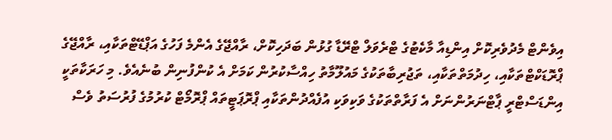އިވެންޓް މެދުވެރިކޮށް އިންޑިއާ މާކެޓުގެ ޓްރެވަލް ޓްރޭޑާ ގުޅުން ބަދަހިކޮށް، ރާއްޖޭގެ އެންމެ ފަހުގެ އަޕްޑޭޓްތަކާއި، ރާއްޖޭގެ ޕްރޮޑަކްޓްތަކާއި، ހިދުމަތްތަކާއި، ތަޖުރިބާތަކުގެ މައުލޫމާތު ހިއްސާކުރުން ކަމަށް އެ ކުންފުނިން ބުނެއެވެ. މި ހަރަކާތަކީ އިންޑަސްޓްރީ ޕާޓްނަރުންނަށް އެ ފަރާތްތަކުގެ ވަކިވަކި އުފެއްދުންތަކާއި ޕްރޮޕަޓީތައް ޕްރޮމޯޓް ކުރުމުގެ ފުރުސަތު ވެސް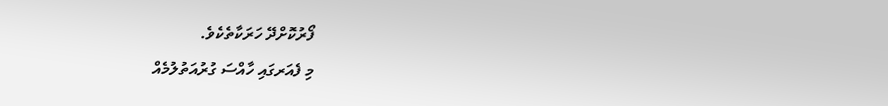ފޯރުކޮށްދޭ ހަރަކާތެކެވެ.
މި ފެއަރގައި ހާއްސަ ގުރުއަތުލުމެއް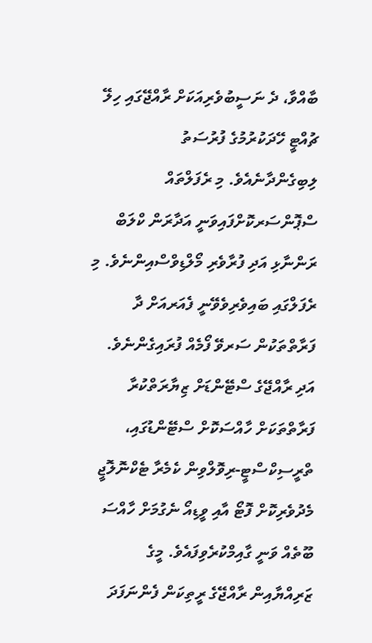ބާއްވާ، ދެ ނަސީބުވެރިއަކަށް ރާއްޖޭގައި ހިލޭ ޗުއްޓީ ހޭދަކުރުމުގެ ފުރުސަތު ލިބިގެންދާނެއެވެ. މި ރެފަލްތައް ސްޕޮންސަރކޮށްފައިވަނީ އަދާރަން ކްލަބް ރަންނާޅި އަދި ފުރާވެރި މޯލްޑިވްސްއިންނެވެ. މި ރެފަލްގައި ބައިވެރިވެވޭނީ ފެއަރއަށް ދާ ފަރާތްތަކުން ސަރވޭ ފޯމެއް ފުރައިގެންނެވެ. އަދި ރާއްޖޭގެ ސްޓޭންޑަށް ޒިޔާރަތްކުރާ ފަރާތްތަކަށް ހާއްސަކޮށް ސްޓޭންޑުގައި، ތްރީސިކްސްޓީ-ރިވޮލްވިން ކެމެރާ ޓެކްނޮލޮޖީ މެދުވެރިކޮށް ފޮޓޯ އާއި ވީޑިއޯ ނެގުމަށް ހާއްސަ ބޫތެއް ވަނީ ގާއިމްކުރެވިފައެވެ. މީގެ ޒަރިއްޔާއިން ރާއްޖޭގެ ރީތިކަން ފެންނަފަދަ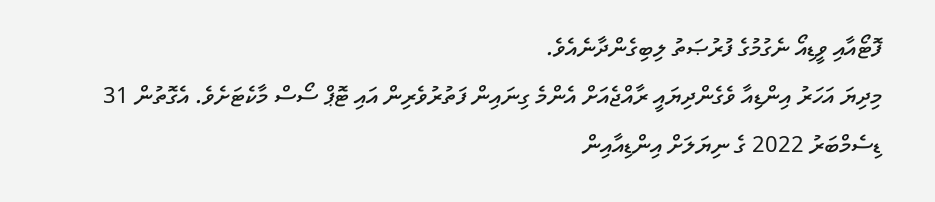ފޮޓޯއާއި ވީޑިއޯ ނެގުމުގެ ފުރުޞަތު ލިބިގެންދާނެއެވެ.
މިދިޔަ އަހަރު އިންޑިއާ ވެގެންދިޔައީ ރާއްޖެއަށް އެންމެ ގިނައިން ފަތުރުވެރިން އައި ޓޮޕް ސޯސް މާކެޓަށެވެ. އެގޮތުން 31 ޑިސެމްބަރު 2022 ގެ ނިޔަލަށް އިންޑިއާއިން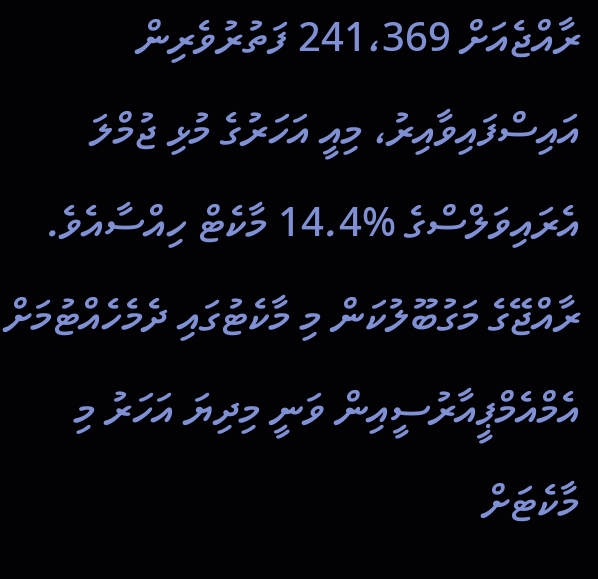ރާއްޖެއަށް 241،369 ފަތުރުވެރިން އައިސްފައިވާއިރު، މިއީ އަހަރުގެ މުޅި ޖުމްލަ އެރައިވަލްސްގެ %14.4 މާކެޓް ހިއްސާއެވެ.
ރާއްޖޭގެ މަގުބޫލުކަން މި މާކެޓުގައި ދެމެހެއްޓުމަށް އެމްއެމްޕީއާރުސީއިން ވަނީ މިދިޔަ އަހަރު މި މާކެޓަށް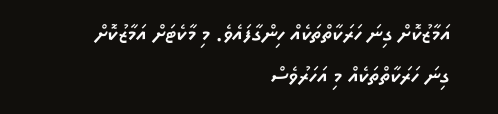އަމާޒުކޮށް ގިނަ ހަރަކާތްތަކެއް ހިންގާފައެވެ. މި މާކެޓަށް އަމާޒުކޮށް ގިނަ ހަރަކާތްތަކެއް މި އަހަރުވެސް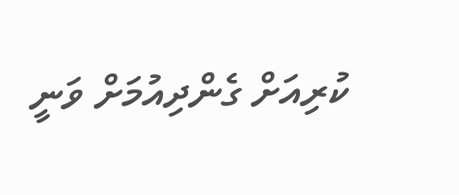ކުރިއަށް ގެންދިއުމަށް ވަނީ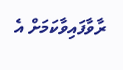ރާވާފައިވާކަމަށް އެ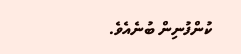ކުންފުނިން ބުނެއެވެ.